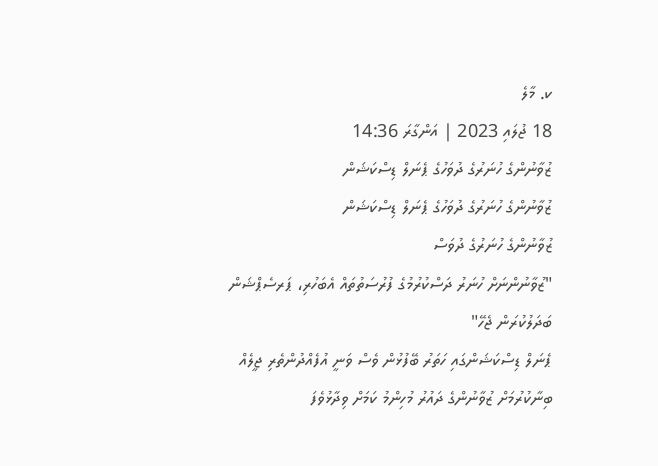ކ. މާލެ
18 ޖުލައި 2023 | އަންގާރަ 14:36
ޒުވާނުންގެ ހުނަރުގެ ދުވަހުގެ ޕެނަލް ޑިސްކަޝަން
ޒުވާނުންގެ ހުނަރުގެ ދުވަހުގެ ޕެނަލް ޑިސްކަޝަން
ޒުވާނުންގެ ހުނަރުގެ ދުވަސް
"ޒުވާނުންނަށް ހުނަރު ދަސްކުރުމުގެ ފުރުސަތުތައް އެބަހުރި، ޕަރސެޕްޝަން ބަދަލުކުރަން ޖެހޭ"
ޕެނަލް ޑިސްކަޝަންގައި ހަތަރު ބޭފުޅުން ވެސް ވަނީ އުފެއްދުންތެރި ޖީލެއް ބިނާކުރުމަށް ޒުވާނުންގެ ދައުރު މުހިންމު ކަމަށް ވިދާޅުވެފަ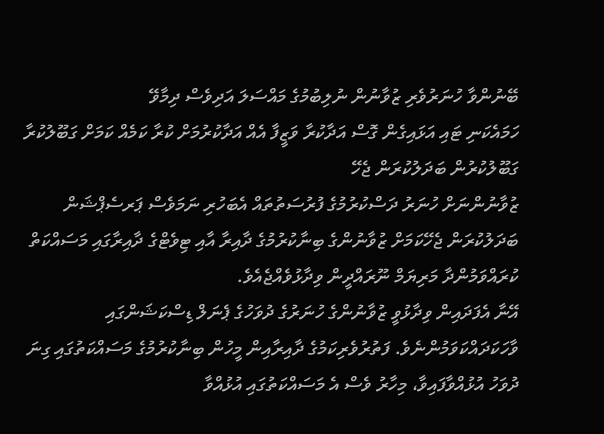ބޭނުންވާ ހުނަރުވެރި ޒުވާނުން ނުލިބުމުގެ މައްސަލަ އަދިވެސް ދިމާވޭ
ހަމައެކަނި ޓައި އަޅައިގެން ގޮސް އަދާކުރާ ވަޒީފާ އެއް އަދާކުރުމަށް ކުރާ ކަމެއް ކަމަށް ގަބޫލުކުރާ ގަބޫލުކުރުން ބަދަލުކުރަން ޖެހޭ
ޒުވާނުންނަށް ހުނަރު ދަސްކުރުމުގެ ފުރުސަތުތައް އެބަހުރި ނަމަވެސް ޕަރސެޕްޝަން ބަދަލުކުރަން ޖެހޭކަމަށް ޒުވާނުންގެ ބިނާކުރުމުގެ ދާއިރާ އާއި ޓިވެޓްގެ ދާއިރާގައި މަސައްކަތް ކުރައްވަމުންދާ މަރިޔަމް ނޫރައްދީން ވިދާޅުވެއްޖެއެވެ.
އޭނާ އެފަދައިން ވިދާޅުވީ ޒުވާނުންގެ ހުނަރުގެ ދުވަހުގެ ޕެނަލް ޑިސްކަޝަންގައި ވާހަކަދައްކަވަމުންނެވެ. ފަތުރުވެރިކަމުގެ ދާއިރާއިން މީހުން ބިނާކުރުމުގެ މަސައްކަތުގައި ގިނަ ދުވަހު އުޅުއްވާފައިވާ، މިހާރު ވެސް އެ މަސައްކަތުގައި އުޅުއްވާ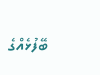ބޭފުޅެއްގެ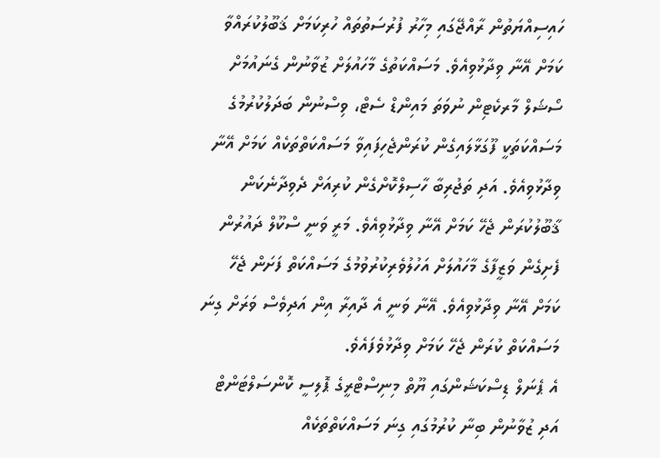ހައިސިއްޔަތުން ރާއްޖޭގައި މިހާރު ފުރުސަތުތައް ހުރިކަމަށް ޤަބޫލުކުރައްވާ ކަމަށް އޭނާ ވިދާޅުވިއެވެ. މަސައްކަތުގެ މާހައުލަށް ޒުވާނުން ގެނައުމަށް ސޯޝަލް މާރކެޓިން ނުވަތަ މައިންޑް ސެޓް، ވިސްނުން ބަދަލުކުރުމުގެ މަސައްކަތަކީ ފޫގަޅާލައިގެން ކުރަންޖެހިފައިވާ މަސައްކަތްތަކެއް ކަމަށް އޭނާ ވިދާޅުވިއެވެ. އަދި ތަޖުރިބާ ހާސިލްކޮށްގެން ކުރިއަށް ދެވިދާނެކަން ޤާބޫލުކުރަން ޖެހޭ ކަމަށް އޭނާ ވިދާޅުވިއެވެ. މަރީ ވަނީ ސްކޫލް ދައުރުން ފެށިގެން ވަޒީފާގެ މާހައުލަށް އަހުލުވެރިކުރުވުމުގެ މަސައްކަތް ފަށަން ޖެހޭ ކަމަށް އޭނާ ވިދާޅުވިއެވެ. އޭނާ ވަނީ އެ ދާއިރާ އިން އަދިވެސް ވަރަށް ގިނަ މަސައްކަތް ކުރަން ޖެހޭ ކަމަށް ވިދާޅުވެފައެވެ.
އެ ޕެނަލް ޑިސްކަޝަންގައި ޔޫތް މިނިސްޓްރީގެ ޕޮލިސީ ކޮންސަލްޓަންޓް އަދި ޒުވާނުން ބިނާ ކުރުމުގައި ގިނަ މަސައްކަތްތަކެއް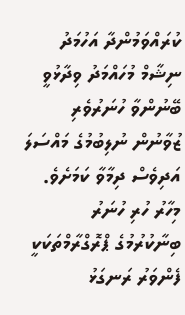ކުރައްވަމުންދާ އަހުމަދު ނިޝާމް މުހައްމަދު ވިދާޅުވީ ބޭނުންވާ ހުނަރުވެރި ޒުވާނުން ނުލިބުމުގެ މައްސަލަ އަދިވެސް ދިމާވާ ކަމަށެވެ. މިހާރު ހުރި ހުނަރު ބިނާކުރުމުގެ ޕްރޮގްރާމްތަކަކީ ފެންވަރު ރަނގަޅު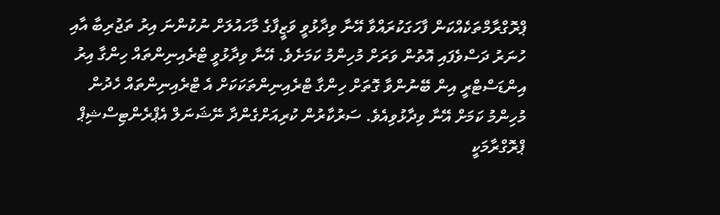ޕްރޮގްރާމްތަކެއްކަން ފާހަގަކުރައްވާ އޭނާ ވިދާޅުވީ ވަޒީފާގެ މާހައުލަށް ނުކުންނަ އިރު ތަޖުރިބާ އާއި ހުނަރު ދަސްވެފައި އޮތުން ވަރަށް މުހިންމު ކަމަށެވެ. އޭނާ ވިދާޅުވީ ޓްރެއިނިންތައް ހިންގާ އިރު އިންޑަސްޓްރީ އިން ބޭނުންވާ ގޮތަށް ހިންގާ ޓްރެއިނިންތަކަކަށް އެ ޓްރެއިނިންތައް ހެދުން މުހިންމު ކަމަށް އޭނާ ވިދާޅުވިއެވެ. ސަރުކާރުން ކުރިއަށްގެންދާ ނޭޝަނަލް އެޕްރެންޓިސްޝިޕް ޕްރޮގްރާމަކީ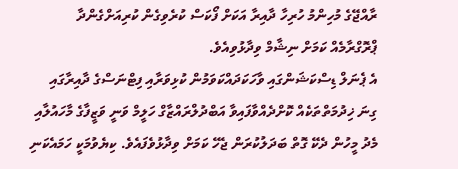ރާއްޖޭގެ މުހިންމު ހުރިހާ ދާއިރާ އަކަށް ފޯކަސް ކުރެވިގެން ކުރިއަށްގެންދާ ޕްރޮގްރާމެއް ކަމަށް ނިޝާމް ވިދާޅުވިއެވެ.
އެ ޕެނަލް ޑިސްކަޝަންގައި ވާހަކަދައްކަވަމުން ކުޅިވަރާއި ފިޓްނަސްގެ ދާއިރާގައި ގިނަ ޚިދުމަތްތަކެއް ކޮށްދެއްވާފައިވާ އަބްދުލްރައްޒާގް ހަލީމް ވަނީ ވަޒީފާގެ މާހައުލާއި މެދު މީހުން ދެކޭ ގޮތް ބަދަލުކުރަން ޖެހޭ ކަމަށް ވިދާޅުވެފައެވެ. ކިޔެވުމަކީ ހަމައެކަނި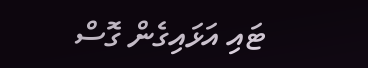ޓައި އަޅައިގެން ގޮސް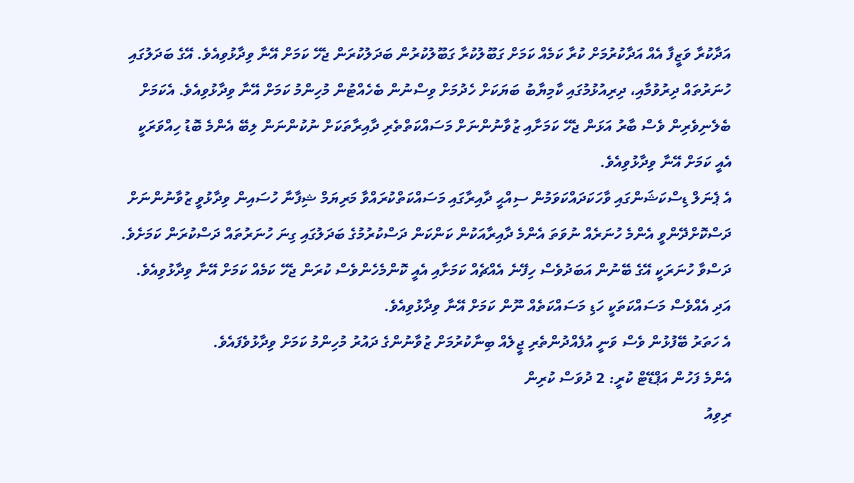އަދާކުރާ ވަޒީފާ އެއް އަދާކުރުމަށް ކުރާ ކަމެއް ކަމަށް ގަބޫލުކުރާ ގަބޫލުކުރުން ބަދަލުކުރަން ޖެހޭ ކަމަށް އޭނާ ވިދާޅުވިއެވެ. އޭގެ ބަދަލުގައި ހުނަރުތައް ދިރުވުމާއި، ދިރިއުޅުމުގައި ކާމިޔާބު ބަޔަކަށް ހެދުމަށް ވިސްނުން ބެހެއްޓުން މުހިންމު ކަމަށް އޭނާ ވިދާޅުވިއެވެ. އެކަމަށް ބެލެނިވެރިން ވެސް ބާރު އަޅަން ޖެހޭ ކަމަށާއި ޒުވާނުންނަށް މަސައްކަތްތެރި ދާއިރާތަކަށް ނުކުންނަން ލިބޭ އެންމެ ބޮޑު ހިއްވަރަކީ އެއީ ކަމަށް އޭނާ ވިދާޅުވިއެވެ.
އެ ޕެނަލް ޑިސްކަޝަންގައި ވާހަކަދައްކަވަމުން ސިއްޙީ ދާއިރާގައި މަސައްކަތްކުރައްވާ މަރިޔަމް ޝިފާނާ ހުސައިން ވިދާޅުވީ ޒުވާނުންނަށް ދަސްކޮށްދޭންވީ އެންމެ ހުނަރެއް ނުވަތަ އެންމެ ދާއިރާއަކުން ކަންކަން ދަސްކުރުމުގެ ބަދަލުގައި ގިނަ ހުނަރުތައް ދަސްކުރަން ކަމަށެވެ. ދަސްވާ ހުނަރަކީ އޭގެ ބޭނުން އަބަދުވެސް ހިފޭނެ އެއްޗެއް ކަމަށާއި އެއީ ކޮންމެހެންވެސް ކުރަން ޖެހޭ ކަމެއް ކަމަށް އޭނާ ވިދާޅުވިއެވެ. އަދި އެއްވެސް މަސައްކަތަކީ ހަޑި މަސައްކަތެއް ނޫން ކަމަށް އޭނާ ވިދާޅުވިއެވެ.
އެ ހަތަރު ބޭފުޅުން ވެސް ވަނީ އުފެއްދުންތެރި ޖީލެއް ބިނާކުރުމަށް ޒުވާނުންގެ ދައުރު މުހިންމު ކަމަށް ވިދާޅުވެފައެވެ.
އެންމެ ފަހުން އަޕްޑޭޓް ކުރީ: 2 ދުވަސް ކުރިން
ރިވިއު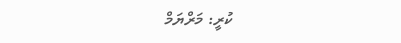ކުރީ: މަރްޔަމް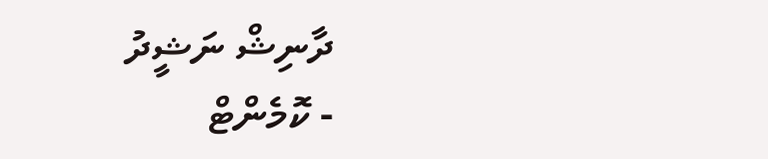ދާނިޝް ނަޝީދު
- ކޮމެންޓް